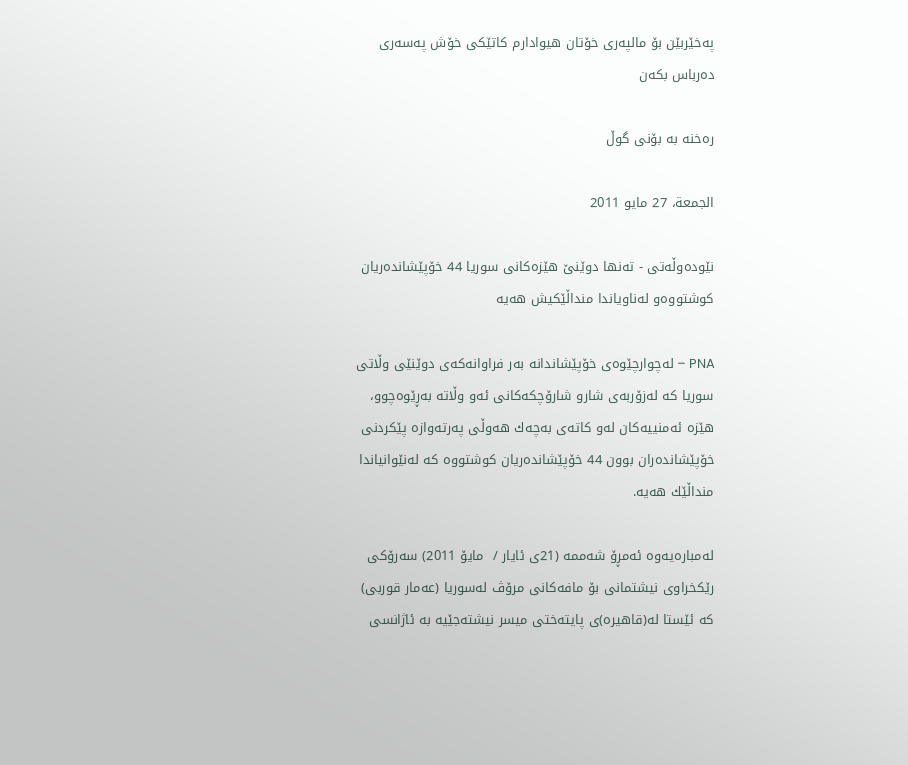په‌خێربێن بۆ مالپه‌ری خۆتان هیوادارم كاتێكی خۆش په‌سه‌ری ده‌رباس بكه‌ن

ره‌خنه‌ به‌ بۆنی گوڵ

الجمعة، 27 مايو 2011

نێوده‌وڵه‌تی - ته‌نها دوێنێ هێزه‌كانی سوریا 44 خۆپێشانده‌ریان كوشتووه‌و له‌ناویاندا منداڵێكیش هه‌یه‌

PNA – له‌چوارچێوه‌ی خۆپێشاندانه‌ به‌ر فراوانه‌كه‌ی دوێنێی وڵاتی سوریا كه‌ له‌زۆربه‌ی شارو شارۆچكه‌كانی ئه‌و وڵاته‌ به‌ڕێوه‌چوو، هێزه‌ ئه‌منییه‌كان له‌و كاته‌ی به‌چه‌ك هه‌وڵی په‌رته‌وازه‌ پێكردنی خۆپێشانده‌ران بوون 44 خۆپێشانده‌ریان كوشتووه‌ كه‌ له‌نێوانیاندا منداڵێك هه‌یه‌.

له‌مباره‌یه‌وه‌ ئه‌مڕۆ شه‌ممه‌ (21ی ئایار /  مایۆ 2011) سه‌رۆكی رێكخراوی نیشتمانی بۆ مافه‌كانی مرۆڤ له‌سوریا (عه‌مار قوربی) كه‌ ئێستا له‌(قاهیره‌)ی پایته‌ختی میسر نیشته‌جێیه‌ به‌ ئاژانسی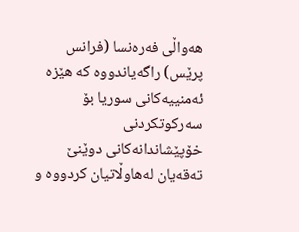هه‌واڵی فه‌ره‌نسا (فرانس پرێس) راگه‌یاندووه‌ كه‌ هێزه‌ ئه‌منییه‌كانی سوریا بۆ سه‌ركوتكردنی خۆپێشاندانه‌كانی دوێنێ ته‌قه‌یان له‌هاوڵاتیان كردووه‌ و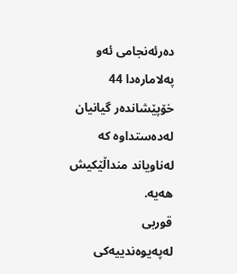ده‌رئه‌نجامی ئه‌و په‌لاماره‌دا 44 خۆپێشانده‌ر گیانیان له‌ده‌ستداوه‌ كه‌ له‌ناویاند منداڵێكیش هه‌یه‌.
قوربی له‌په‌یوه‌ندییه‌كی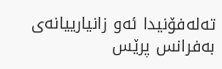ته‌له‌فۆنیدا ئه‌و زانیارییانه‌ی به‌فرانس پرێس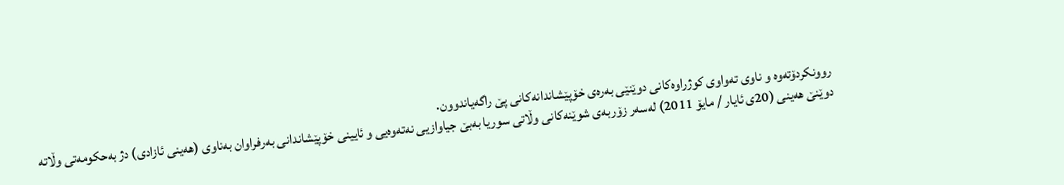روونكردۆته‌وه‌ و ناوی ته‌واوی كوژراوه‌كانی دوێنێی به‌ره‌ی خۆپێشاندانه‌كانی پێ راگه‌یاندوون.
دوێنێ هه‌ینی (20ی ئایار / مایۆ 2011) له‌سه‌ر زۆربه‌ی شوێنه‌كانی وڵاتی سوریا به‌بێ جیاوازیی نه‌ته‌وه‌یی و ئایینی خۆپێشاندانی به‌رفراوان به‌ناوی (هه‌ینی ئازادی) دژ به‌حكومه‌تی وڵاته‌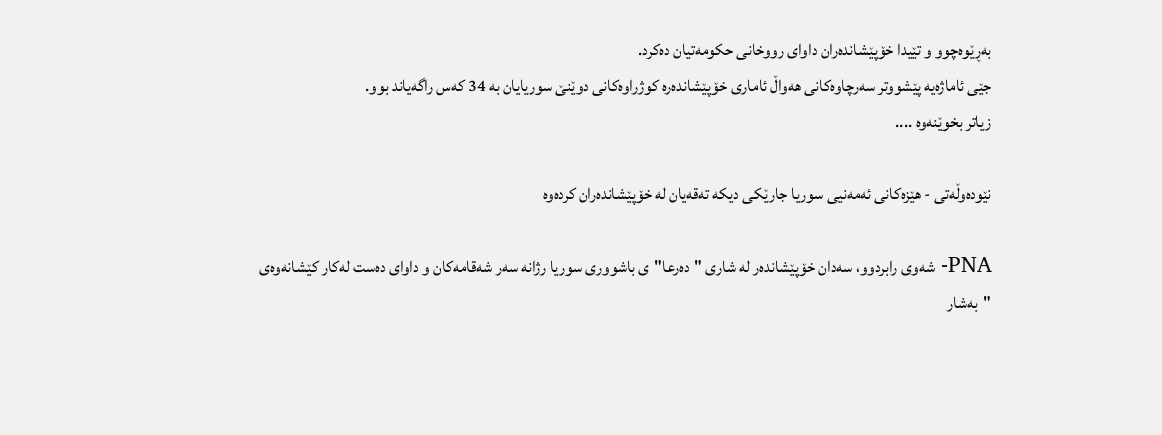به‌ڕێوه‌چوو و تێیدا خۆپێشانده‌ران داوای رووخانی حكومه‌تیان ده‌كرد.
جێی ئاماژه‌یه‌ پێشووتر سه‌رچاوه‌كانی هه‌واڵ ئاماری خۆپێشانده‌ره‌ كوژراوه‌كانی دوێنێ سوریایان به‌ 34 كه‌س راگه‌یاند بوو.
زياتر بخوێنه‌وه‌ ....

نێوده‌وڵه‌تی - هێزه‌کانی ئه‌مه‌نیی سوریا جارێکی دیکه ته‌قه‌یان له خۆپێشانده‌ران کرده‌وه

PNA- شه‌وی رابردوو، سه‌دان خۆپێشانده‌ر له شاری "ده‌رعا"ی باشووری سوریا رژانه سه‌ر شه‌قامه‌کان و داوای ده‌ست له‌کار کێشانه‌وه‌ی "به‌شار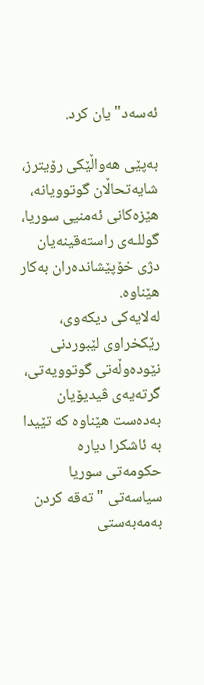ئه‌سه‌د"یان کرد.

به‌پێی هه‌واڵێکی رۆیترز، شایه‌تحاڵان گوتوویانه، هێزه‌کانی ئه‌منیی سوریا، گوللـه‌ی راسته‌قینه‌یان دژی خۆپێشانده‌ران به‌کار هێناوه.
له‌لایه‌کی دیکه‌وی، رێکخراوی لێبوردنی نێوده‌وڵه‌تی گوتوویه‌تی، گرته‌یه‌ی ڤیدیۆیان به‌ده‌ست هێناوه که تێیدا به ئاشکرا دیاره حکومه‌تی سوریا سیاسه‌تی "ته‌قه کردن به‌مه‌به‌ستی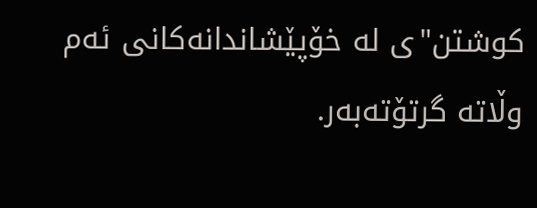کوشتن"ی له خۆپێشاندانه‌کانی ئه‌م وڵاته گرتۆته‌به‌ر.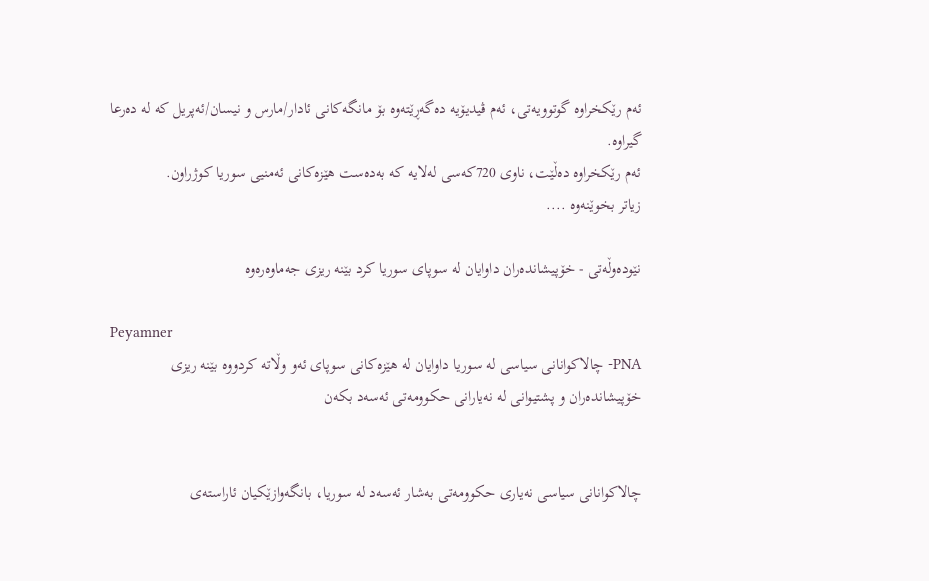ئه‌م رێکخراوه گوتوویه‌تی، ئه‌م ڤیدیۆیه ده‌گه‌ڕێته‌وه بۆ مانگه‌کانی ئادار/مارس و نیسان/ئه‌پریل که له ده‌رعا گیراوه.
ئه‌م رێکخراوه ده‌ڵێت، ناوی 720که‌سی له‌لایه که به‌ده‌ست هێزه‌کانی ئه‌منیی سوریا کوژراون.
زياتر بخوێنه‌وه‌ ....

نێوده‌وڵه‌تی - خۆپیشانده‌ران داوایان له‌ سوپای‌ سوریا كرد بێنه‌ ریزی‌ جه‌ماوه‌ره‌وه‌

Peyamner
PNA- چالاكوانانی‌ سیاسی‌ له‌ سوریا داوایان له‌ هێزه‌كانی‌ سوپای‌ ئه‌و وڵاته‌ كردووه‌ بێنه‌ ریزی‌ خۆپیشانده‌ران و پشتیوانی‌ له‌ نه‌یارانی‌ حكوومه‌تی‌ ئه‌سه‌د بكه‌ن


چالاكوانانی‌ سیاسی‌ نه‌یاری‌ حكوومه‌تی‌ به‌شار ئه‌سه‌د له‌ سوریا، بانگه‌وازێكیان ئاراسته‌ی‌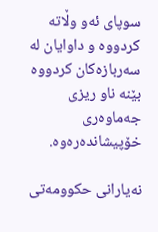سوپای‌ ئه‌و وڵاته‌ كردووه‌ و داوایان له‌ سه‌ربازه‌كان كردووه‌ بێنه‌ ناو ریزی‌ جه‌ماوه‌ری‌ خۆپیشانده‌ره‌وه‌.

نه‌یارانی‌ حكوومه‌تی‌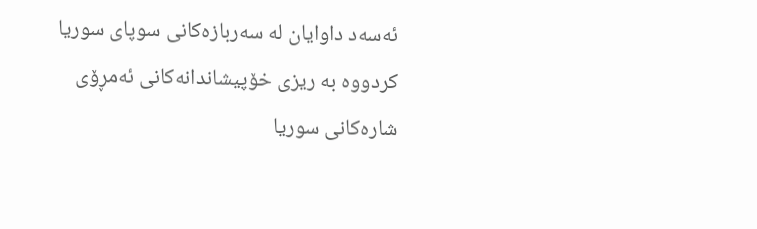ئه‌سه‌د داوایان له‌ سه‌ربازه‌كانی‌ سوپای‌ سوریا كردووه‌ به‌ ریزی‌ خۆپیشاندانه‌كانی‌ ئه‌مڕۆی‌ شاره‌كانی‌ سوریا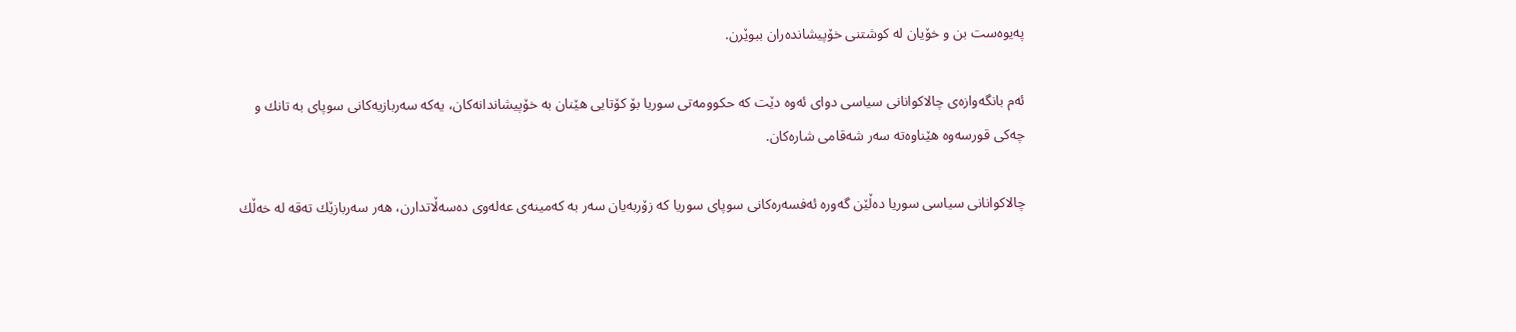په‌یوه‌ست بن و خۆیان له‌ كوشتنی‌ خۆپیشانده‌ران ببوێرن.

ئه‌م بانگه‌وازه‌ی‌ چالاكوانانی‌ سیاسی‌ دوای‌ ئه‌وه‌ دێت كه‌ حكوومه‌تی‌ سوریا بۆ كۆتایی‌ هێنان به‌ خۆپیشاندانه‌كان، یه‌كه‌ سه‌ربازیه‌كانی‌ سوپای‌ به‌ تانك و چه‌كی‌ قورسه‌وه‌ هێناوه‌ته‌ سه‌ر شه‌قامی‌ شاره‌كان.

چالاكوانانی‌ سیاسی‌ سوریا ده‌ڵێن گه‌وره‌ ئه‌فسه‌ره‌كانی‌ سوپای‌ سوریا كه‌ زۆربه‌یان سه‌ر به‌ كه‌مینه‌ی‌ عه‌له‌وی‌ ده‌سه‌ڵاتدارن، هه‌ر سه‌ربازێك ته‌قه‌ له‌ خه‌ڵك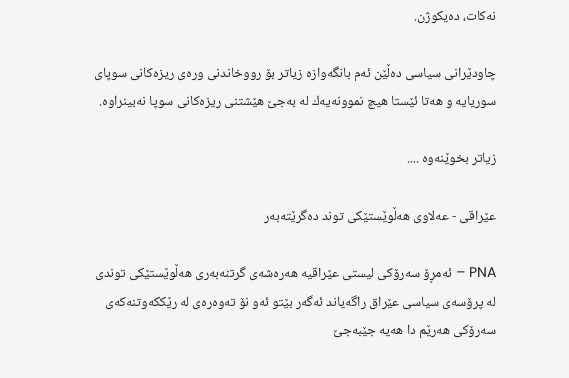نه‌كات، ده‌یكوژن.

چاودێرانی‌ سیاسی‌ ده‌ڵێن ئه‌م بانگه‌وازه‌ زیاتر بۆ رووخاندنی‌ وره‌ی‌ ریزه‌كانی‌ سوپای‌ سوریایه‌ و هه‌تا ئێستا هیچ نموونه‌یه‌ك له‌ به‌جێ‌ هێشتنی‌ ریزه‌كانی‌ سوپا نه‌بینراوه‌.

زياتر بخوێنه‌وه‌ ....

عێراقی - عه‌لاوی هه‌ڵوێستێكی توند ده‌گرێته‌به‌ر

PNA – ئه‌مڕۆ سه‌رۆكی لیستی عێراقیه‌ هه‌ره‌شه‌ی گرتنه‌به‌ری هه‌ڵوێستێكی توندی له‌ پرۆسه‌ی سیاسی عێراق راگه‌یاند ئه‌گه‌ر بێتو ئه‌و نۆ ته‌وه‌ره‌ی له‌ رێككه‌وتنه‌كه‌ی سه‌رۆكی هه‌رێم دا هه‌یه‌ جێبه‌جێ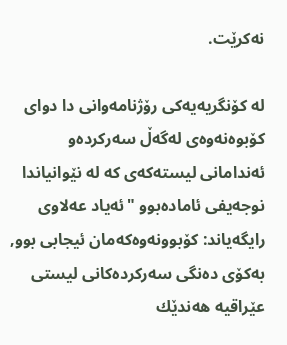نه‌كرێت.

له‌ كۆنگریه‌یه‌كی رۆژنامه‌وانی دا دوای كۆبوه‌نه‌وه‌ی له‌گه‌ڵ سه‌ركرده‌و ئه‌ندامانی لیسته‌كه‌ی كه‌ له‌ نێوانیاندا نوجه‌یفی ئاماده‌بوو "ئه‌یاد عه‌لاوی رایگه‌یاند: كۆبوونه‌وه‌كه‌مان ئیجابی بوو, به‌كۆی ده‌نگی سه‌ركرده‌كانی لیستی عێراقیه‌ هه‌ندێك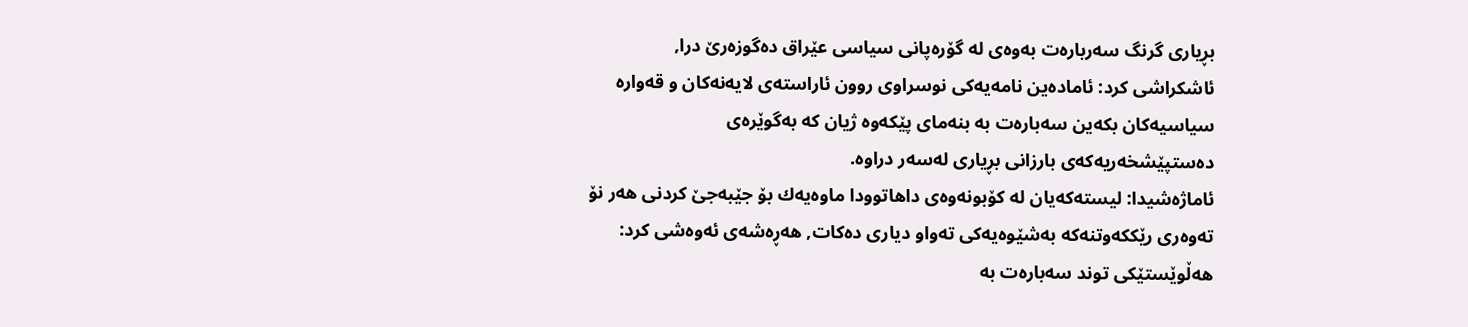بڕیاری گرنگ سه‌رباره‌ت به‌وه‌ی له‌ گۆره‌پانی سیاسی عێراق ده‌گوزه‌رێ درا, ئاشكراشی كرد: ئاماده‌ین نامه‌یه‌كی نوسراوی روون ئاراسته‌ی لایه‌نه‌كان و قه‌واره‌ سیاسیه‌كان بكه‌ین سه‌باره‌ت به‌ بنه‌مای پێكه‌وه‌ ژیان كه‌ به‌گوێره‌ی ده‌ستپێشخه‌ریه‌كه‌ی بارزانی بڕیاری له‌سه‌ر دراوه‌.
ئاماژه‌شیدا: لیسته‌كه‌یان له‌ كۆبونه‌وه‌ی داهاتوودا ماوه‌یه‌ك بۆ جێبه‌جێ كردنی هه‌ر نۆ ته‌وه‌ری رێككه‌وتنه‌كه‌ به‌شێوه‌یه‌كی ته‌واو دیاری ده‌كات, هه‌ڕه‌شه‌ی ئه‌وه‌شی كرد: هه‌ڵوێستێكی توند سه‌باره‌ت به‌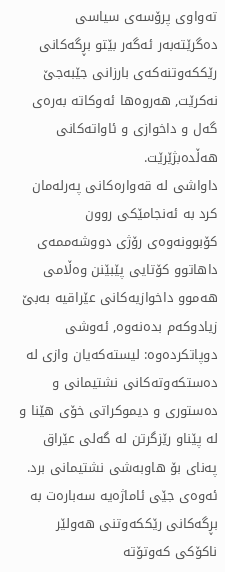ته‌واوی پرۆسه‌ی سیاسی ده‌گرێته‌به‌ر ئه‌گه‌ر بێتو بڕگه‌كانی رێككه‌وتنه‌كه‌ی بارزانی جێبه‌جێ نه‌كرێت, هه‌روه‌ها ئه‌وكاته‌ به‌ره‌ی گه‌ل و داخوازی و ئاواته‌كانی هه‌ڵده‌بژێرێت.
داواشی له‌ قه‌واره‌كانی په‌رله‌مان كرد به‌ ئه‌نجامێكی روون كۆبوونه‌وه‌ی رۆژی دووشه‌ممه‌ی داهاتوو كۆتایی پێبێنن وه‌ڵامی هه‌موو داخوازیه‌كانی عێراقیه‌ به‌بێ زیادوكه‌م بده‌نه‌وه‌, ئه‌وشی دوپاتكرده‌وه‌: لیسته‌كه‌یان وازی له‌ ده‌ستكه‌وته‌كانی نشتیمانی و ده‌ستوری و دیموكراتی خۆی هێنا و له‌ پێناو رێزگرتن له‌ گه‌لی عێراق په‌نای بۆ هاوبه‌شی نشتیمانی برد.
ئه‌وه‌ی جێی ئاماژه‌یه‌ سه‌باره‌ت به‌ بڕگه‌كانی رێككه‌وتنی هه‌ولێر ناكۆكی كه‌وتۆته‌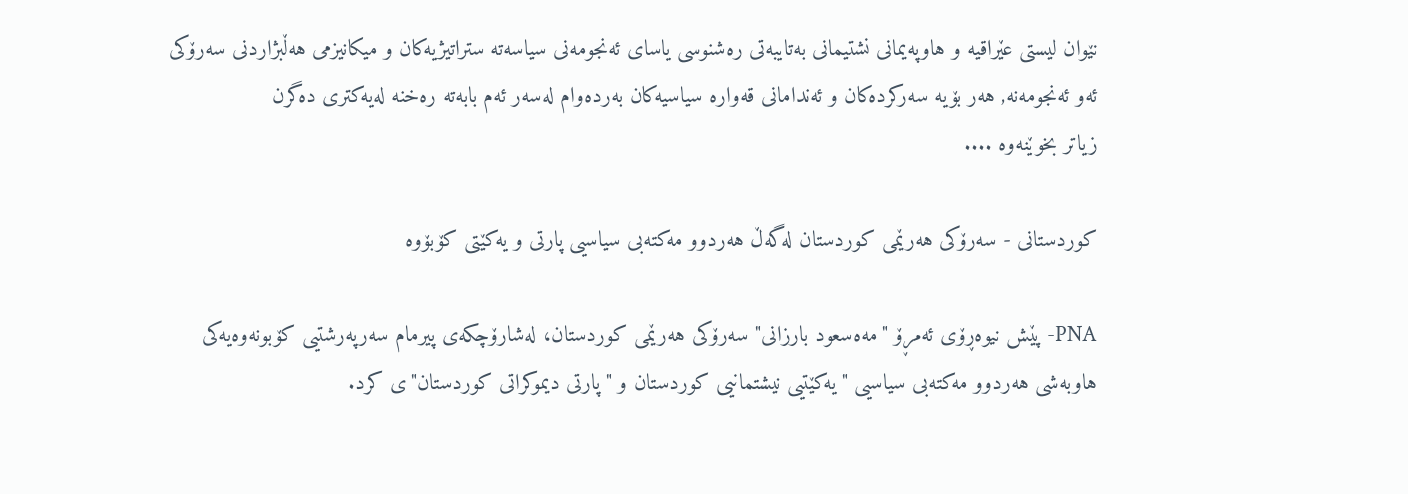نێوان لیستی عێراقیه‌ و هاوپه‌یمانی نشتیمانی به‌تایبه‌تی ره‌شنوسی یاسای ئه‌نجومه‌نی سیاسه‌ته‌ ستراتیژیه‌كان و میكانیزمی هه‌ڵبژاردنی سه‌رۆكی ئه‌و ئه‌نجومه‌نه‌, هه‌ر بۆیه‌ سه‌ركرده‌كان و ئه‌ندامانی قه‌واره‌ سیاسیه‌كان به‌رده‌وام له‌سه‌ر ئه‌م بابه‌ته‌ ره‌خنه‌ له‌یه‌كتری ده‌گرن
زياتر بخوێنه‌وه‌ ....

کوردستانی - سه‌رۆکى هه‌رێمى کوردستان له‌گه‌ڵ هه‌ردوو مه‌کته‌بى سیاسیى پارتی و یه‌کێتی کۆبۆوه‌

PNA- پێش نیوه‌ڕۆى ئه‌مڕۆ "مه‌ه‌سعود بارزانى" سه‌رۆکى هه‌رێمى کوردستان، له‌شارۆچکه‌ى پیرمام سه‌رپه‌رشتیى کۆبونه‌وه‌یه‌کى هاوبه‌شى هه‌ردوو مه‌کته‌بى سیاسیى "یه‌کێتیی نیشتمانیی کوردستان و "پارتى دیموکراتی کوردستان"ی کرد.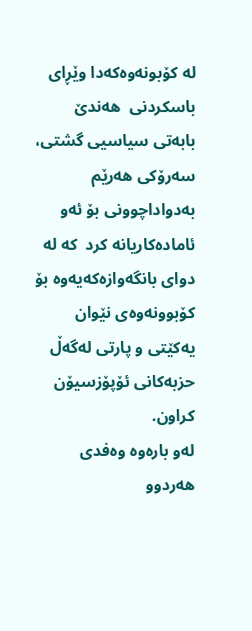له‌ کۆبونه‌وه‌که‌دا وێڕاى باسکردنى  هه‌ندێ بابه‌تى سیاسیى گشتى، سه‌رۆکى هه‌رێم به‌دواداچوونى بۆ ئه‌و ئاماده‌کاریانه‌ کرد  که‌ له دواى بانگه‌وازه‌که‌یه‌وه‌ بۆ کۆبوونه‌وه‌ى نێوان یه‌کێتى و پارتى له‌گه‌ڵ حزبه‌کانى ئۆپۆزسیۆن کراون.
له‌و باره‌وه‌ وه‌فدى هه‌ردوو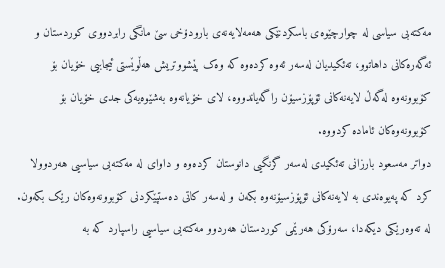مه‌کته‌بى سیاسى له چوارچێوه‌ى باسکردنێکى هه‌مه‌لایه‌نه‌ى بارودۆخى سێ مانگى رابردووى کوردستان و ئه‌گه‌ره‌کانى داهاتوو، ته‌ئکیدیان له‌سه‌ر ئه‌وه‌ کرده‌وه که‌ وه‌ک پێشووتریش هه‌ڵوێستى ئیجابیى خۆیان بۆ کۆبوونه‌وه‌ له‌گه‌ڵ لایه‌نه‌کانى ئۆپۆزسیۆن راگه‌یاندووه‌، لاى خۆیانه‌وه‌ به‌شێوه‌یه‌کى جدى خۆیان بۆ کۆبوونه‌وه‌کان ئاماده‌ کردووه‌.
دواتر مه‌سعود بارزانی ته‌ئکیدى له‌سه‌ر گرنگیى دانوستان کرده‌وه و داواى له مه‌کته‌بى سیاسیى هه‌ردوولا کرد که په‌یوه‌ندى به لایه‌نه‌کانى ئۆپۆزسیۆنه‌وه‌ بکه‌ن و له‌سه‌ر کاتى ده‌ستپێکردنى کۆبوونه‌وه‌کان رێک بکه‌ون.
له ته‌وه‌رێکى دیکه‌دا، سه‌رۆکى هه‌رێمی کوردستان هه‌ردوو مه‌کته‌بى سیاسیى راسپارد که به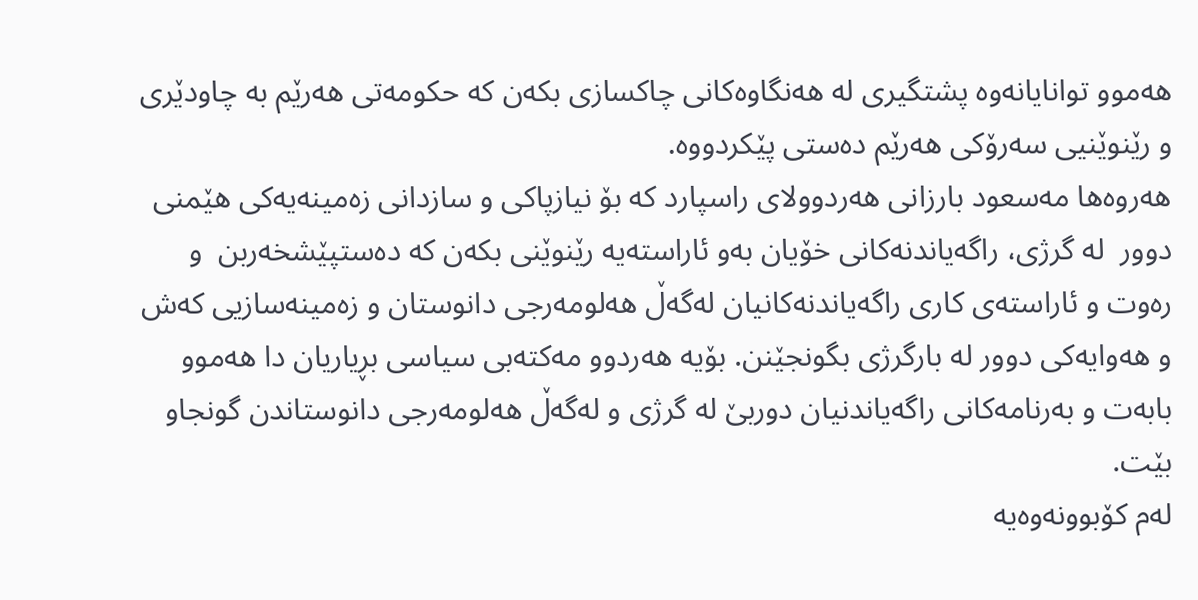هه‌موو توانایانه‌وه‌ پشتگیرى له هه‌نگاوه‌کانى چاکسازى بکه‌ن که حکومه‌تى هه‌رێم به چاودێرى و رێنوێنیى سه‌رۆکى هه‌رێم ده‌ستى پێکردووه‌.
هه‌روه‌ها مه‌سعود بارزانی هه‌ردوولاى راسپارد که بۆ نیازپاکى و سازدانى زه‌مینه‌یه‌کى هێمنى  دوور  له گرژى، راگه‌یاندنه‌کانى خۆیان به‌و ئاراسته‌یه‌ رێنوێنى بکه‌ن که ده‌ستپێشخه‌ربن  و ره‌وت و ئاراسته‌ى کارى راگه‌یاندنه‌کانیان له‌گه‌ڵ هه‌لومه‌رجى دانوستان و زه‌مینه‌سازیى که‌ش و هه‌وایه‌کى دوور له بارگرژى بگونجێنن. بۆیه‌ هه‌ردوو مه‌کته‌بى سیاسى بڕیاریان دا هه‌موو بابه‌ت و به‌رنامه‌کانى راگه‌یاندنیان دوربێ له‌ گرژى و له‌گه‌ڵ هه‌لومه‌رجى دانوستاندن گونجاو بێت.
له‌م کۆبوونه‌وه‌یه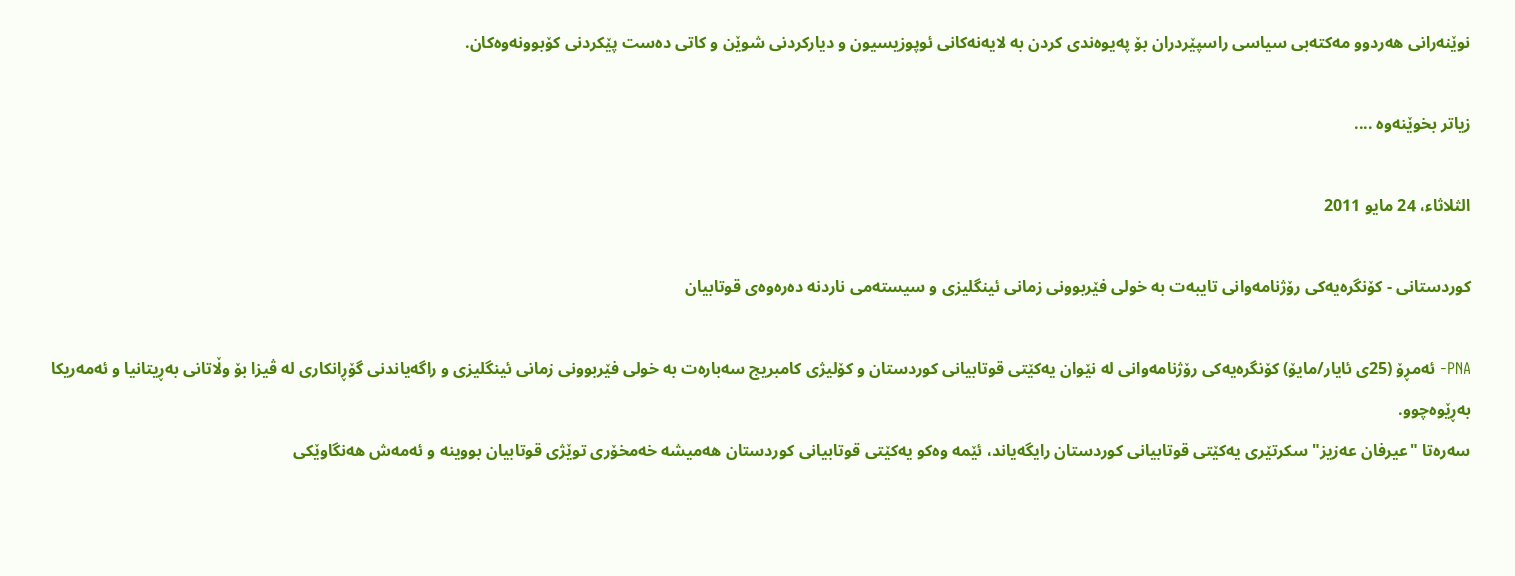نوێنه‌رانى هه‌ردوو مه‌کته‌بى سیاسى راسپێردران بۆ په‌یوه‌ندی کردن به لایه‌نه‌کانى ئوپوزیسیون و دیارکردنى شوێن و کاتى ده‌ست پێکردنى کۆبوونه‌وه‌کان.

زياتر بخوێنه‌وه‌ ....

الثلاثاء، 24 مايو 2011

کوردستانی - كۆنگره‌یه‌كی رۆژنامه‌وانی تایبه‌ت به‌ خولی فێربوونی زمانی ئینگلیزی و سیسته‌می ناردنه‌ ده‌ره‌وه‌ی قوتابیان

PNA- ئه‌مڕۆ (25ی ئایار/مایۆ) كۆنگره‌یه‌كی رۆژنامه‌وانی له‌ نێوان یه‌كێتی قوتابیانی كوردستان و كۆلیژی كامبریج سه‌باره‌ت به‌ خولی فێربوونی زمانی ئینگلیزی و راگه‌یاندنی گۆڕانكاری له‌ ڤیزا بۆ وڵاتانی به‌ڕیتانیا و ئه‌مه‌ریكا به‌ڕێوه‌چوو.
سه‌ره‌تا "عیرفان عه‌زیز" سكرتێری یه‌كێتی قوتابیانی كوردستان رایگه‌یاند، ئێمه‌ وه‌كو یه‌كێتی قوتابیانی كوردستان هه‌میشه‌ خه‌مخۆری توێژی قوتابیان بووینه‌ و ئه‌مه‌ش هه‌نگاوێكی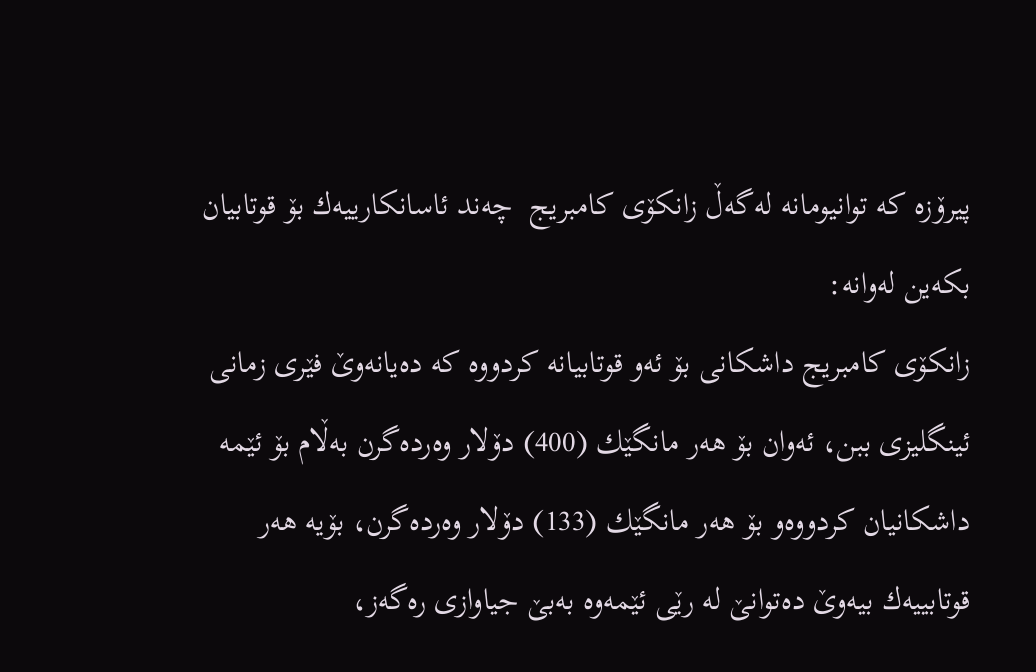پیرۆزه‌ كه‌ توانیومانه‌ له‌گه‌ڵ زانكۆی كامبریج  چه‌ند ئاسانكارییه‌ك بۆ قوتابیان بكه‌ین له‌وانه‌:
زانكۆی كامبریج داشكانی بۆ ئه‌و قوتابیانه‌ كردووه‌ كه‌ ده‌یانه‌وێ فێری زمانی ئینگلیزی ببن، ئه‌وان بۆ هه‌ر مانگێك (400) دۆلار وه‌رده‌گرن به‌ڵام بۆ ئێمه‌ داشكانیان كردووه‌و بۆ هه‌ر مانگێك (133) دۆلار وه‌رده‌گرن، بۆیه‌ هه‌ر قوتابییه‌ك بیه‌وێ ده‌توانێ له‌ رێی ئێمه‌وه‌ به‌بێ جیاوازی ره‌گه‌ز،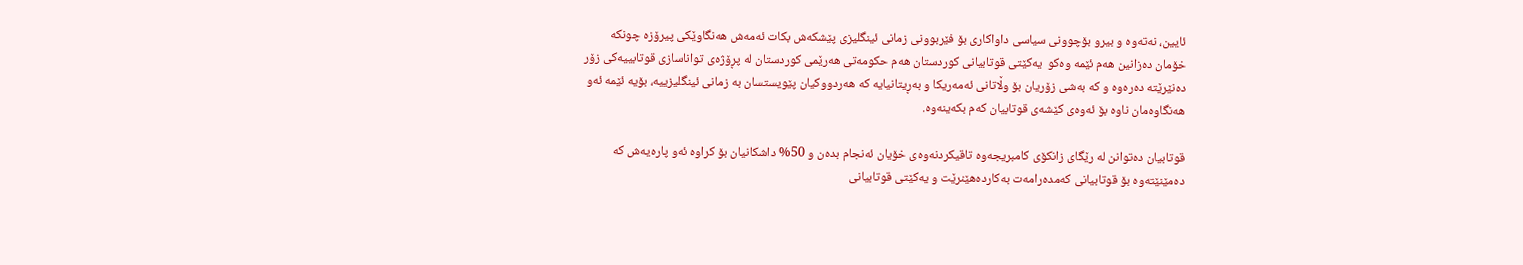ئایین، نه‌ته‌وه‌ و بیرو بۆچوونی سیاسی داواكاری بۆ فێربوونی زمانی ئینگلیزی پێشكه‌ش بكات ئه‌مه‌ش هه‌نگاوێكی پیرۆزه‌ چونكه‌ خۆمان ده‌زانین هه‌م ئێمه‌ وه‌كو  یه‌كێتی قوتابیانی كوردستان هه‌م حكومه‌تی هه‌رێمی كوردستان له‌ پڕۆژه‌ی تواناسازی قوتابییه‌كی زۆر ده‌نێرێته‌ ده‌ره‌وه‌ و كه‌ به‌شی زۆریان بۆ وڵاتانی ئه‌مه‌ریكا و به‌ڕیتانیایه‌ كه‌ هه‌ردووكیان پێویستسان به‌ زمانی ئینگلیزییه‌، بۆیه‌ ئێمه‌ ئه‌و هه‌نگاوه‌مان ناوه‌ بۆ ئه‌وه‌ی كێشه‌ی قوتابیان كه‌م بكه‌ینه‌وه‌.

قوتابیان ده‌توانن له‌ رێگای زانكۆی كامبریجه‌وه‌ تاقیكردنه‌وه‌ی خۆیان ئه‌نجام بده‌ن و 50% داشكانیان بۆ كراوه‌ ئه‌و پاره‌یه‌ش كه‌ ده‌مێنێته‌وه‌ بۆ قوتابیانی كه‌مده‌رامه‌ت به‌كارده‌هێنرێت و یه‌كێتی قوتابیانی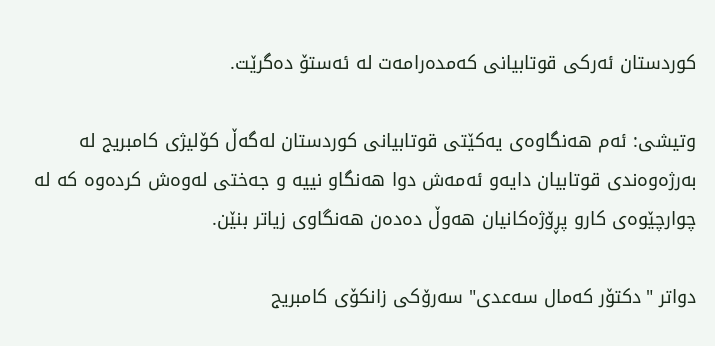كوردستان ئه‌ركی قوتابیانی كه‌مده‌رامه‌ت له‌ ئه‌ستۆ ده‌گرێت.

وتیشی: ئه‌م هه‌نگاوه‌ی یه‌كێتی قوتابیانی كوردستان له‌گه‌ڵ كۆلیژی كامبریج له‌ به‌رژه‌وه‌ندی قوتابیان دایه‌و ئه‌مه‌ش دوا هه‌نگاو نییه‌ و جه‌ختی له‌وه‌ش كرده‌وه‌ كه‌ له‌ چوارچێوه‌ی كارو پڕۆژه‌كانیان هه‌وڵ ده‌ده‌ن هه‌نگاوی زیاتر بنێن.

دواتر "دكتۆر كه‌مال سه‌عدی" سه‌رۆكی زانكۆی كامبریج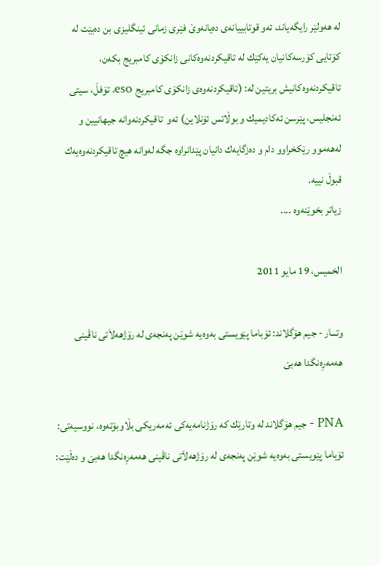له‌ هه‌ولێر رایگه‌یاند، ئه‌و قوتابییانه‌ی ده‌یانه‌وێ فێری زمانی ئینگلیزی بن ده‌بێت له‌ كۆتایی كۆرسه‌كانیان یه‌كێك له‌ تاقیكردنه‌وه‌كانی زانكۆی كامبریج بكه‌ن، تاقیكردنه‌وه‌كانیش بریتین له‌: (تاقیكردنه‌وه‌ی زانكۆی كامبریج eso، تۆفڵ، سیتی ئه‌نجلیس، پێرسن ئه‌كادیمیك و بوڵاتس ئۆنلاین) ئه‌و  تاقیكردنه‌وانه‌ جیهانیین و له‌هه‌موو رێكخراوو دام و ده‌زگایه‌ك دانیان پێدانراوه‌ جگه‌ له‌وانه‌ هیچ تاقیكردنه‌وه‌یه‌ك قبوڵ نییه‌.
زياتر بخوێنه‌وه‌ ....

الخميس، 19 مايو 2011

وتـــار - جیم هۆگلاند: ئۆباما پێویستی به‌وه‌یه‌ شوێن په‌نجه‌ی له‌ رۆژهه‌لاَتی ناڤینی هه‌مه‌رِه‌نگدا هه‌بێ

PNA - جیم هۆگلاند له‌ وتارێك كه‌ رۆژنامه‌یه‌كی ئه‌مه‌ریكی بڵاوبۆته‌وه‌، نووسیه‌تی: ئۆباما پێویستی به‌وه‌یه‌ شوێن په‌نجه‌ی له‌ رۆژهه‌لاَتی ناڤینی هه‌مه‌رِه‌نگدا هه‌بێ و ده‌ڵێت: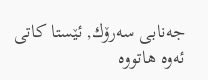جه‌نابی سه‌رۆك, ئێستا كاتی ئه‌وه‌ هاتووه‌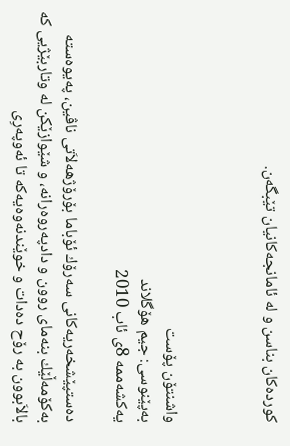كورده‌كان بناسن و له‌ ئامانجه‌كانیان تێبگه‌ن.



واشنتۆن پۆست
به‌پێنوسی: جیم هۆگلاند
یه‌كشه‌ممه‌ 8ی ئاب 2010

ده‌ستپێشخه‌ریه‌كانی سه‌رۆك ئۆباما بۆرۆژهه‌لاَتی ناڤین، په‌یوه‌سته‌ به‌كۆمه‌ڵێك بنه‌مای روون و دادپه‌روه‌رانه‌، و شێوازێكن له‌ وتاربێژیی كه‌ بالاَبوون به‌ رۆح ده‌دات و خوێندنه‌وه‌یه‌كه‌ تا ئه‌وپه‌رِی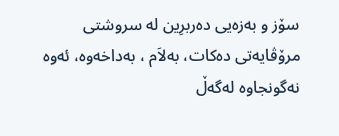سۆز و به‌زه‌یی ده‌ربرِین له‌ سروشتی مرۆڤایه‌تی ده‌كات، به‌لاَم ، به‌داخه‌وه‌، ئه‌وه‌ نه‌گونجاوه‌ له‌گه‌ڵ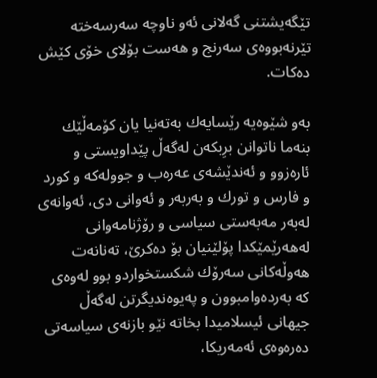تێگه‌یشتنی گه‌لانی ئه‌و ناوچه‌ سه‌رسه‌خته‌ تێرنه‌بووه‌ی سه‌رنج و هه‌ست بۆلای خۆی كێش ده‌كات.

به‌و شێوه‌یه‌ رێسایه‌ك به‌ته‌نیا یان كۆمه‌ڵێك بنه‌ما ناتوانن برِبكه‌ن له‌گه‌ڵ پێداویستی و ئاره‌زوو و ئه‌ندێشه‌ی عه‌ره‌ب و جووله‌كه‌ و كورد و فارس و تورك و به‌ربه‌ر و ئه‌وانی دی، ئه‌وانه‌ی له‌به‌ر مه‌به‌ستی سیاسی و رۆژنامه‌وانی له‌هه‌رێمێكدا پۆلێنیان بۆ ده‌كرێ، ته‌نانه‌ت هه‌وڵه‌كانی سه‌رۆك شكستخواردو بوو له‌وه‌ی كه‌ به‌رده‌وامبوون و په‌یوه‌ندیگرتن له‌گه‌ڵ جیهانی ئیسلامیدا بخاته‌ نێو بازنه‌ی سیاسه‌تی ده‌ره‌وه‌ی ئه‌مه‌ریكا،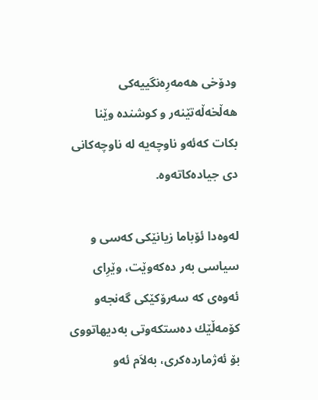ودۆخی هه‌مه‌رِه‌نگییه‌كی هه‌ڵخه‌ڵه‌تێنه‌ر و كوشنده‌ وێنا بكات كه‌ئه‌و ناوچه‌یه‌ له‌ ناوچه‌كانی دی جیاده‌كاته‌وه‌.

له‌وه‌دا ئۆباما زیانێكی كه‌سی و سیاسی به‌ر ده‌كه‌وێت، وێرِای ئه‌وه‌ی كه‌ سه‌رۆكێكی گه‌نجه‌و كۆمه‌ڵێك ده‌ستكه‌وتی به‌دیهاتووی بۆ ئه‌ژمارده‌كری، به‌لاَم ئه‌و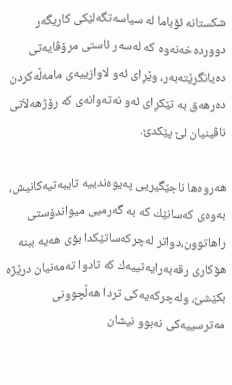شكستانه‌ ‌ئۆباما له‌ سیاسه‌تگه‌لێكی كاریگه‌ر دوورده‌خه‌نه‌وه‌ كه‌ له‌سه‌ر ئاستی مرۆڤایه‌تی ده‌یانگرێته‌به‌ر، وێرِای ئه‌و لاوازییه‌ی مامه‌ڵه‌كردن ده‌رهه‌ق به‌ تێكرِای ئه‌و نه‌ته‌وانه‌ی كه‌ رۆژهه‌لاَتی ناڤینیان لێ پێكدێ.

هه‌روه‌ها ناجێگیریی په‌یوه‌ندییه‌ تایبه‌تیه‌كانیش، به‌وه‌ی كه‌سانێك كه‌ به‌ گه‌رمیی میواندۆستی راهاتوون،دواتر له‌چركه‌ساتێكدا بۆی هه‌یه‌ ببنه‌ هۆكاری رقه‌به‌رایه‌تییه‌ك كه‌ تادوا ته‌مه‌نیان درێژه‌ بكێشێ، وله‌چركه‌یه‌كی تردا هه‌ڵچوونی مه‌ترسییه‌كی نه‌بوو نیشان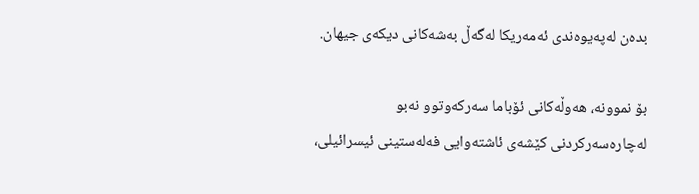بده‌ن له‌په‌یوه‌ندی ئه‌مه‌ریكا له‌گه‌ڵ به‌شه‌كانی دیكه‌ی جیهان.

بۆ نموونه‌، هه‌وڵه‌كانی ئۆباما سه‌ركه‌وتوو نه‌بو له‌چاره‌سه‌ركردنی كێشه‌ی ئاشته‌وایی فه‌له‌ستینی ئیسرائیلی،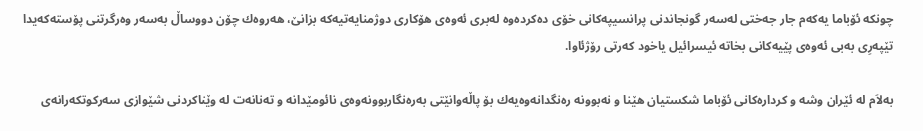چونكه‌ ئۆباما یه‌كه‌م جار جه‌ختی له‌سه‌ر گونجاندنی پرانسیپه‌كانی خۆی ده‌كرده‌وه‌ له‌بری ئه‌وه‌ی هۆكاری دوژمنایه‌تیه‌كه‌ بزانێ، هه‌روه‌ك چۆن دووساڵ به‌سه‌ر وه‌رگرتنی پۆسته‌كه‌یدا تێپه‌رِی به‌بی ئه‌وه‌ی پێیه‌كانی بخاته‌ ئیسرائیل یاخود كه‌رتی رۆژئاوا.

به‌لاَم له‌ ئێران وشه‌ و كرداره‌كانی ئۆباما شكستیان هێنا و نه‌بوونه‌ ره‌نگدانه‌وه‌یه‌ك بۆ پاڵه‌وانێتی به‌ره‌نگاربوونه‌وه‌ی نائومێدانه‌ و ته‌نانه‌ت له‌ وێناكردنی شێوازی سه‌ركوتكه‌رانه‌ی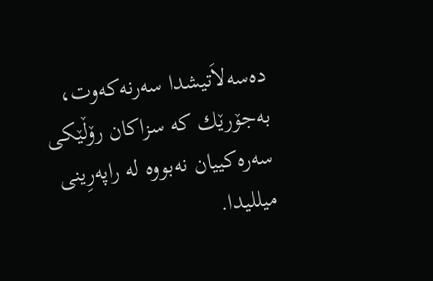ده‌سه‌لاَتیشدا سه‌رنه‌كه‌وت، به‌جۆرێك كه‌ سزاكان رۆڵێكی سه‌ره‌كییان نه‌بووه‌ له‌ راپه‌رِینی میللیدا.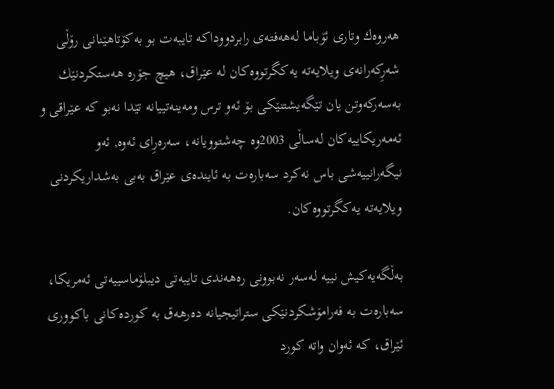هه‌روه‌ك وتاری ئۆباما له‌هه‌فته‌ی رابردووداكه‌ تایبه‌ت بو به‌كۆتاهێنانی رۆڵی شه‌رِكه‌رانه‌ی ویلایه‌ته‌ یه‌كگرتووه‌كان له‌ عێراق، هیچ جۆره‌ هه‌ستكردنێك به‌سه‌ركه‌وتن یان تێگه‌یشتنێكی بۆ ئه‌و ترس ومه‌ینه‌تییانه‌ تێدا نه‌بو كه‌ عێراقی و ئه‌مه‌ریكاییه‌كان له‌ساڵی 2003وه‌ چه‌شتوویانه‌، سه‌ره‌رِای ئه‌وه, ئه‌و نیگه‌رانییه‌شی باس نه‌كرد سه‌باره‌ت به‌ ئاینده‌ی عێراق به‌بی به‌شداریكردنی ویلایه‌ته‌ یه‌كگرتووه‌كان.

به‌ڵگه‌یه‌كیش نییه‌ له‌سه‌ر نه‌بوونی ره‌هه‌ندی تایبه‌تی دیبلۆماسییه‌تی ئه‌مریكا، سه‌باره‌ت به‌ فه‌رامۆشكردنێكی ستراتیجیانه‌ ده‌رهه‌ق به‌ كورده‌كانی باكووری ئێراق، كه‌ ئه‌وان واته‌ كورد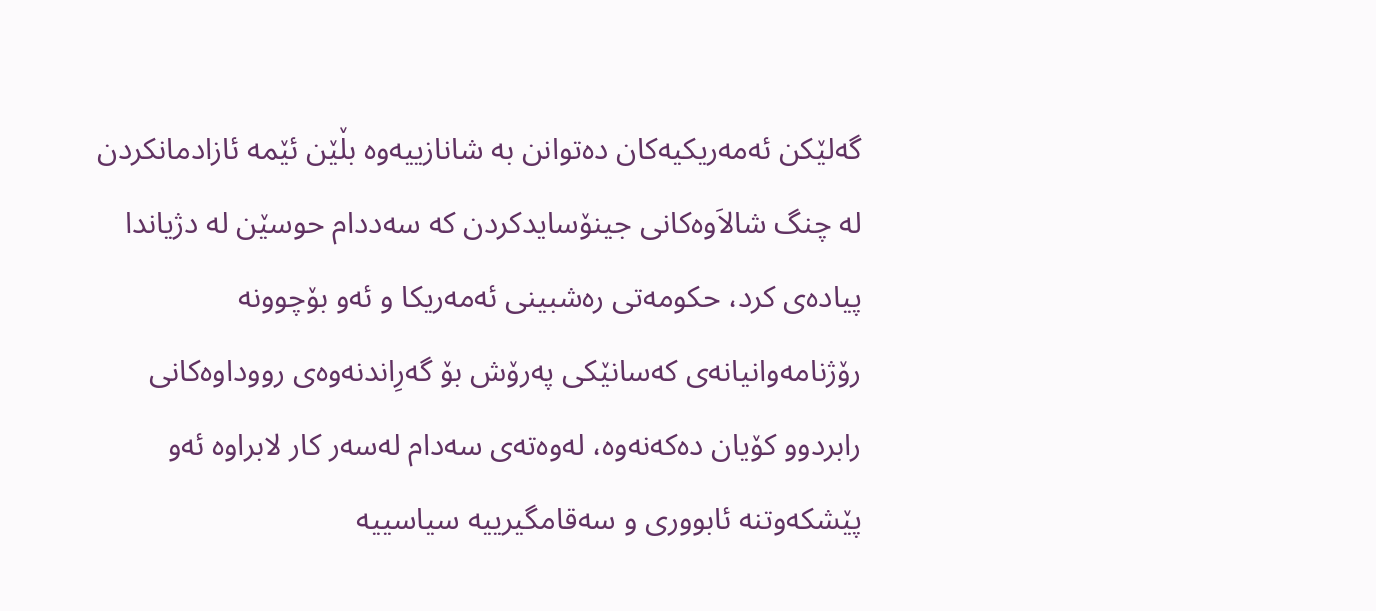گه‌لێكن ئه‌مه‌ریكیه‌كان ده‌توانن به‌ شانازییه‌وه‌ بڵێن ئێمه‌ ئازادمانكردن له‌ چنگ شالاَوه‌كانی جینۆسایدكردن كه‌ سه‌ددام حوسێن له‌ دژیاندا پیاده‌ی كرد، حكومه‌تی ره‌شبینی ئه‌مه‌ریكا و ئه‌و بۆچوونه‌ رۆژنامه‌وانیانه‌ی كه‌سانێكی په‌رۆش بۆ گه‌رِاندنه‌وه‌ی رووداوه‌كانی رابردوو كۆیان ده‌كه‌نه‌وه‌، له‌وه‌ته‌ی سه‌دام له‌سه‌ر كار لابراوه‌ ئه‌و پێشكه‌وتنه‌ ئابووری و سه‌قامگیرییه‌ سیاسییه‌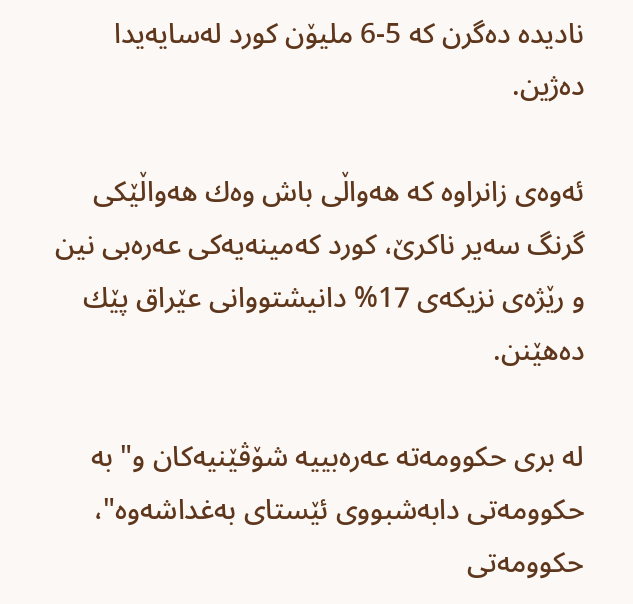نادیده‌ ده‌گرن كه‌ 5-6 ملیۆن كورد له‌سایه‌یدا ده‌ژین.

ئه‌وه‌ی زانراوه‌ كه‌ هه‌واڵی باش وه‌ك هه‌واڵێكی گرنگ سه‌یر ناكرێ، كورد كه‌مینه‌یه‌كی عه‌ره‌بی نین و رێژه‌ی نزیكه‌ی 17% دانیشتووانی عێراق پێك ده‌هێنن.

له‌ بری حكوومه‌ته‌ عه‌ره‌بییه‌ شۆڤێنیه‌كان و" به‌ حكوومه‌تی دابه‌شبووی ئێستای به‌غداشه‌وه‌"، حكوومه‌تی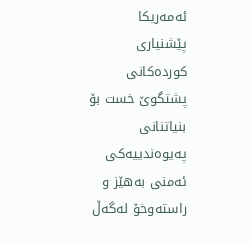ئه‌مه‌ریكا پێشنیاری كورده‌كانی پشتگوێ خست بۆ بنیاتنانی په‌یوه‌ندییه‌كی ئه‌منی به‌هێز و راسته‌وخۆ له‌گه‌ڵ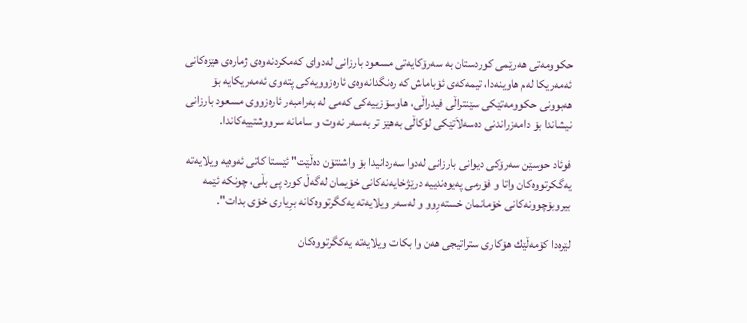حكوومه‌تی هه‌رێمی كوردستان به‌ سه‌رۆكایه‌تی مسعود بارزانی له‌دوای كه‌مكردنه‌وه‌ی ژماره‌ی هێزه‌كانی ئه‌مه‌ریكا له‌م هاوینه‌دا، تیمه‌كه‌ی ئۆباماش كه‌ ره‌نگدانه‌وه‌ی ئاره‌زوویه‌كی پته‌وی ئه‌مه‌ریكایه‌ بۆ هه‌بوونی حكوومه‌تێكی سێنتراڵی فیدراڵی، هاوسۆزییه‌كی كه‌می له‌ به‌رامبه‌ر ئاره‌زووی مسعود بارزانی نیشاندا بۆ دامه‌زراندنی ده‌سه‌لاَتێكی لۆكاڵی به‌هێز تر به‌سه‌ر نه‌وت و سامانه‌ سرووشتییه‌كاندا.

فوئاد حوسێن سه‌رۆكی دیوانی بارزانی له‌دوا سه‌ردانیدا بۆ واشنتۆن ده‌ڵێت" ئێستا كاتی ئه‌وه‌یه‌ ویلایه‌ته‌ یه‌گكرتووه‌كان واتا و فۆرمی په‌یوه‌ندییه‌ درێژخایه‌نه‌كانی خۆیمان له‌گه‌ڵ كورد پی بڵی، چونكه‌ ئێمه‌ بیروبۆچوونه‌كانی خۆمانمان خسته‌رِوو و له‌سه‌ر ویلایه‌ته‌ یه‌كگرتووه‌كانه‌ برِیاری خۆی بدات".

لێره‌دا كۆمه‌ڵێك هۆكاری ستراتیجی هه‌ن وا بكات ویلایه‌ته‌ یه‌كگرتووه‌كان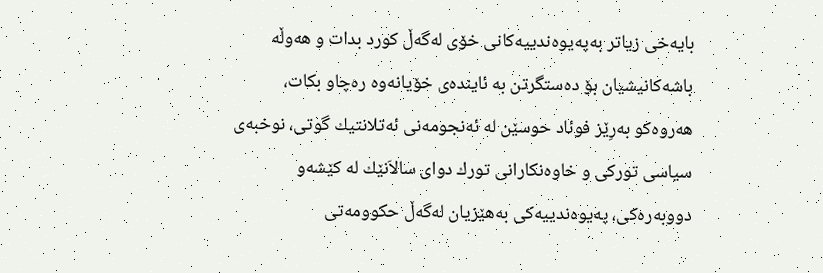بایه‌خی زیاتر به‌په‌یوه‌ندییه‌كانی خۆی له‌گه‌ڵ كورد بدات و هه‌وڵه‌ باشه‌كانیشیان بۆ ده‌ستگرتن به‌ ئاینده‌ی خۆیانه‌وه‌ ره‌چاو بكات، هه‌روه‌كو به‌رِێز فوئاد حوسێن له‌ ئه‌نجومه‌نی ئه‌تلانتیك گوتی، نوخبه‌ی سیاسی توركی و خاوه‌نكارانی تورك دوای سالاَنێك له‌ كێشه‌و دووبه‌ره‌كی، په‌یوه‌ندییه‌كی به‌هێزیان له‌گه‌ڵ حكوومه‌تی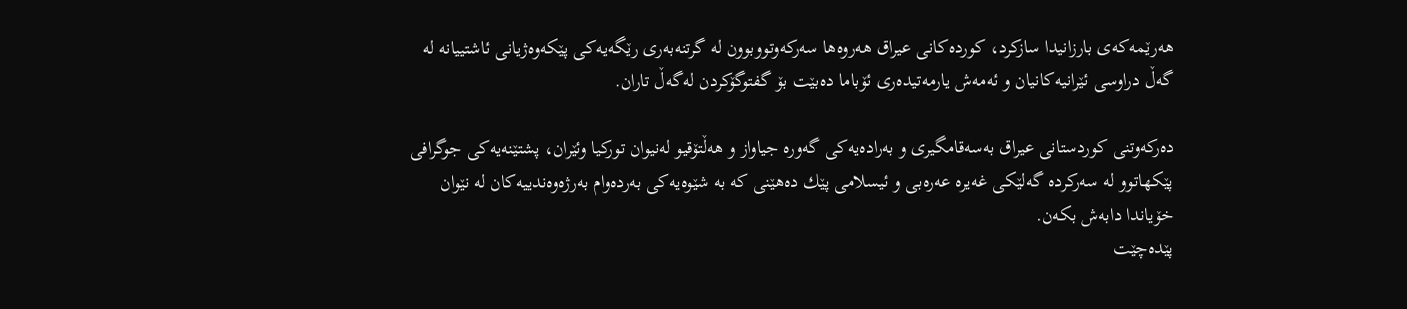هه‌رێمه‌كه‌ی بارزانیدا سازكرد، كورده‌كانی عیراق هه‌روه‌ها سه‌ركه‌وتووبوون له‌ گرتنه‌به‌ری رێگه‌یه‌كی پێكه‌وه‌ژیانی ئاشتییانه‌ له‌ گه‌ڵ دراوسی ئێرانیه‌كانیان و ئه‌مه‌ش یارمه‌تیده‌ری ئۆباما ده‌بێت بۆ گفتوگۆكردن له‌گه‌ڵ تاران.

ده‌ركه‌وتنی كوردستانی عیراق به‌سه‌قامگیری و به‌راده‌یه‌كی گه‌وره‌ جیاواز و هه‌ڵتۆقیو له‌نیوان توركیا وئێران، پشتێنه‌یه‌كی جوگرافی پێكهاتوو له‌ سه‌ركرده‌ گه‌لێكی غه‌یره‌ عه‌ره‌بی و ئیسلامی پێك ده‌هێنی كه‌ به‌ شێوه‌یه‌كی به‌رده‌وام به‌رژه‌وه‌ندییه‌كان له‌ نێوان خۆیاندا دابه‌ش بكه‌ن.
پێده‌چێت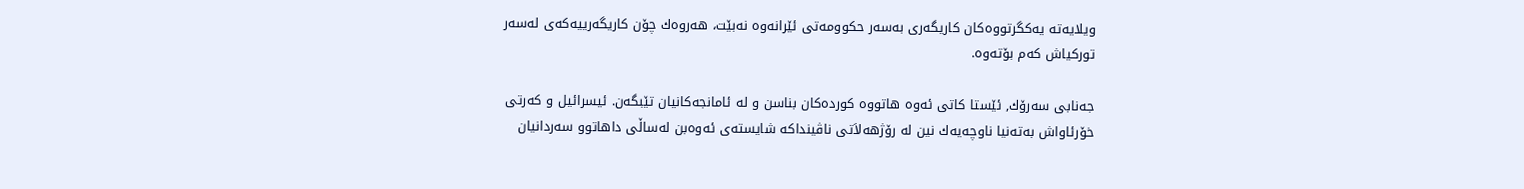ویلایه‌ته‌ یه‌كگرتووه‌كان كاریگه‌ری به‌سه‌ر حكوومه‌تی ئێرانه‌وه‌ نه‌بێت، هه‌روه‌ك چۆن كاریگه‌رییه‌كه‌ی له‌سه‌ر توركیاش كه‌م بۆته‌وه‌.

جه‌نابی سه‌رۆك, ئێستا كاتی ئه‌وه‌ هاتووه‌ كورده‌كان بناسن و له‌ ئامانجه‌كانیان تێبگه‌ن. ئیسرائیل و كه‌رتی خۆرئاواش به‌ته‌نیا ناوچه‌یه‌ك نین له‌ رۆژهه‌لاَتی ناڤینداكه‌ شایسته‌ی ئه‌وه‌بن له‌ساڵی داهاتوو سه‌ردانیان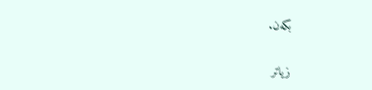بكه‌ن.

زياتر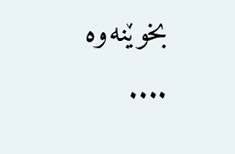بخوێنه‌وه‌ ....